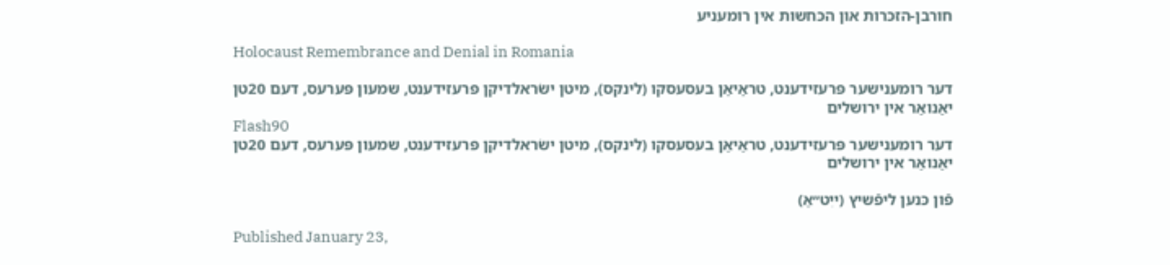חורבן-הזכּרות און הכּחשות אין רומעניע

Holocaust Remembrance and Denial in Romania

דער רומענישער פּרעזידענט, טראַיאַן בעסעסקו (לינקס), מיטן ישׂראלדיקן פּרעזידענט, שמעון פּערעס, דעם 20טן יאַנואַר אין ירושלים
Flash90
דער רומענישער פּרעזידענט, טראַיאַן בעסעסקו (לינקס), מיטן ישׂראלדיקן פּרעזידענט, שמעון פּערעס, דעם 20טן יאַנואַר אין ירושלים

פֿון כּנען ליפֿשיץ (ייִט״אַ)

Published January 23,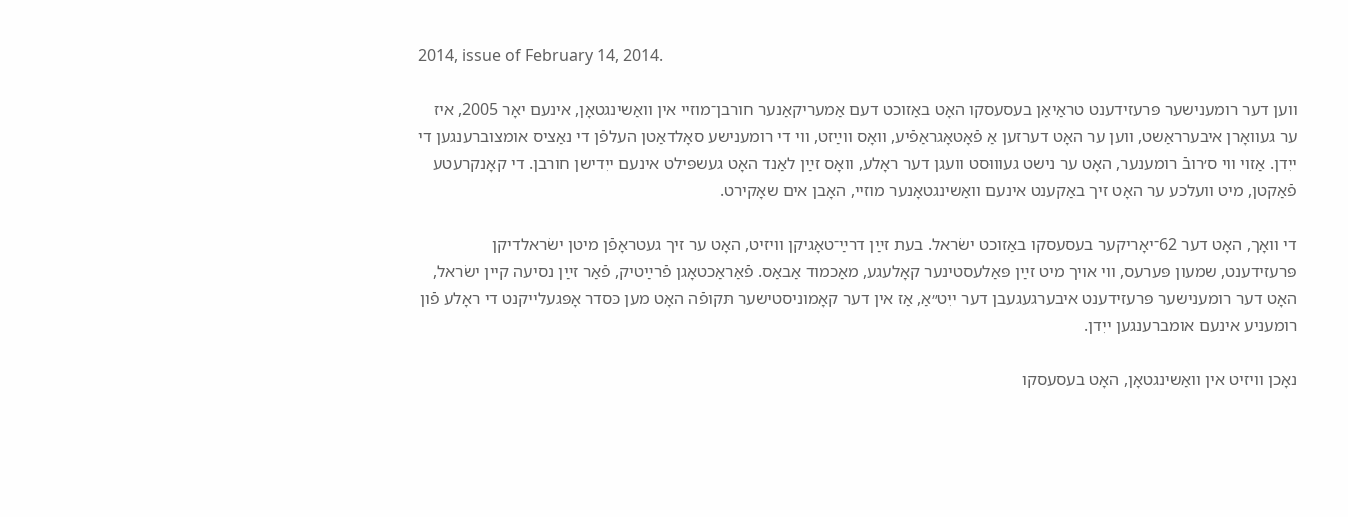2014, issue of February 14, 2014.

ווען דער רומענישער פּרעזידענט טראַיאַן בעסעסקו האָט באַזוכט דעם אַמעריקאַנער חורבן־מוזיי אין וואַשינגטאָן, אינעם יאָר 2005, איז ער געוואָרן איבערראַשט, ווען ער האָט דערזען אַ פֿאָטאָגראַפֿיע, וואָס ווײַזט, ווי די רומענישע סאָלדאַטן העלפֿן די נאַציס אומצוברענגען די ייִדן. אַזוי ווי ס׳רובֿ רומענער, האָט ער נישט געוווּסט וועגן דער ראָלע, וואָס זײַן לאַנד האָט געשפּילט אינעם ייִדישן חורבן. די קאָנקרעטע פֿאַקטן, מיט וועלכע ער האָט זיך באַקענט אינעם וואַשינגטאָנער מוזיי, האָבן אים שאָקירט.

די וואָך, האָט דער 62־יאָריקער בעסעסקו באַזוכט ישׂראל. בעת זײַן דרײַ־טאָגיקן וויזיט, האָט ער זיך געטראָפֿן מיטן ישׂראלדיקן פּרעזידענט, שמעון פּערעס, ווי אויך מיט זײַן פּאַלעסטינער קאָלעגע, מאַכמוד אַבאַס. פֿאַראַכטאָגן פֿרײַטיק, פֿאַר זײַן נסיעה קיין ישׂראל, האָט דער רומענישער פּרעזידענט איבערגעגעבן דער ייִט״אַ, אַז אין דער קאָמוניסטישער תּקופֿה האָט מען כּסדר אָפּגעלייקנט די ראָלע פֿון רומעניע אינעם אומברענגען ייִדן.

נאָכן וויזיט אין וואַשינגטאָן, האָט בעסעסקו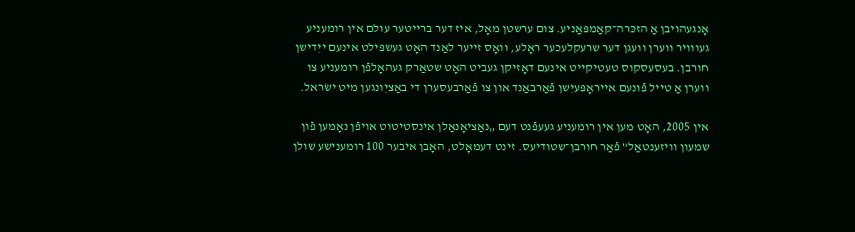אָנגעהויבן אַ הזכּרה־קאַמפּאַניע. צום ערשטן מאָל, איז דער ברייטער עולם אין רומעניע געווויר ווערן וועגן דער שרעקלעכער ראָלע, וואָס זייער לאַנד האָט געשפּילט אינעם ייִדישן חורבן. בעסעסקוס טעטיקייט אינעם דאָזיקן געביט האָט שטאַרק געהאָלפֿן רומעניע צו ווערן אַ טייל פֿונעם אייראָפּעיִשן פֿאַרבאַנד און צו פֿאַרבעסערן די באַציִונגען מיט ישׂראל.

אין 2005, האָט מען אין רומעניע געעפֿנט דעם „נאַציאָנאַלן אינסטיטוט אויפֿן נאָמען פֿון שמעון וויזענטאַל‟ פֿאַר חורבן־שטודיעס. זינט דעמאָלט, האָבן איבער 100 רומענישע שולן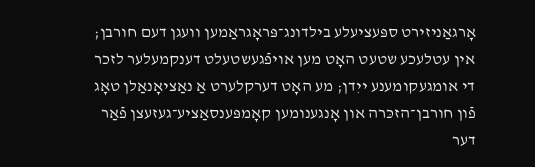אָרגאַניזירט ספּעציעלע בילדונג־פּראָגראַמען וועגן דעם חורבן; אין עטלעכע שטעט האָט מען אויפֿגעשטעלט דענקמעלער לזכר די אומגעקומענע ייִדן; מע האָט דערקלערט אַ נאַציאָנאַלן טאָג פֿון חורבן־הזכּרה און אָנגענומען קאָמפּענסאַציע־געזעצן פֿאַר דער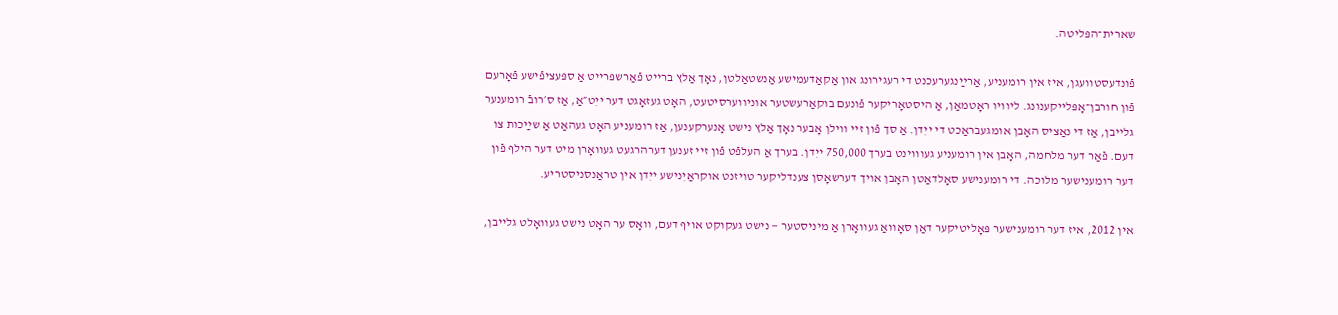שארית־הפּליטה.

פֿונדעסטוועגן, איז אין רומעניע, אַרײַנגערעכנט די רעגירונג און אַקאַדעמישע אַנשטאַלטן, נאָך אַלץ ברייט פֿאַרשפּרייט אַ ספּעציפֿישע פֿאָרעם פֿון חורבן־אָפּלייקענונג. ליוויו ראָטמאַן, אַ היסטאָריקער פֿונעם בוקאַרעשטער אוניווערסיטעט, האָט געזאָגט דער ייִט״אַ, אַז ס׳רובֿ רומענער גלייבן, אַז די נאַציס האָבן אומגעבראַכט די ייִדן. אַ סך פֿון זיי ווילן אָבער נאָך אַלץ נישט אָנערקענען, אַז רומעניע האָט געהאַט אַ שײַכות צו דעם. פֿאַר דער מלחמה, האָבן אין רומעניע געוווינט בערך 750,000 ייִדן. בערך אַ העלפֿט פֿון זיי זענען דערהרגעט געוואָרן מיט דער הילף פֿון דער רומענישער מלוכה. די רומענישע סאָלדאַטן האָבן אויך דערשאָסן צענדליקער טויזנט אוקראַיִנישע ייִדן אין טראַנסניסטריע.

אין 2012, איז דער רומענישער פּאָליטיקער דאַן סאָוואַ געוואָרן אַ מיניסטער — נישט געקוקט אויף דעם, וואָס ער האָט נישט געוואָלט גלייבן,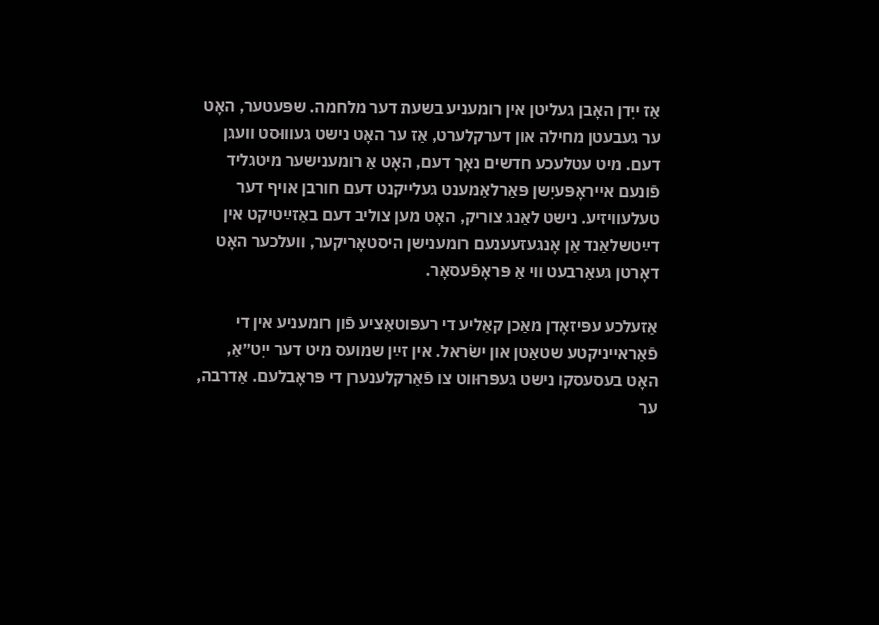אַז ייִדן האָבן געליטן אין רומעניע בשעת דער מלחמה. שפּעטער, האָט ער געבעטן מחילה און דערקלערט, אַז ער האָט נישט געוווּסט וועגן דעם. מיט עטלעכע חדשים נאָך דעם, האָט אַ רומענישער מיטגליד פֿונעם אייראָפּעיִשן פּאַרלאַמענט געלייקנט דעם חורבן אויף דער טעלעוויזיע. נישט לאַנג צוריק, האָט מען צוליב דעם באַזײַטיקט אין דײַטשלאַנד אַן אָנגעזעענעם רומענישן היסטאָריקער, וועלכער האָט דאָרטן געאַרבעט ווי אַ פּראָפֿעסאָר.

אַזעלכע עפּיזאָדן מאַכן קאַליע די רעפּוטאַציע פֿון רומעניע אין די פֿאַראייניקטע שטאַטן און ישׂראל. אין זײַן שמועס מיט דער ייִט״אַ, האָט בעסעסקו נישט געפּרוּווט צו פֿאַרקלענערן די פּראָבלעם. אַדרבה, ער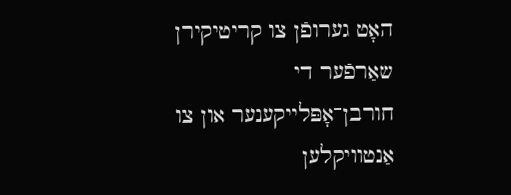האָט גערופֿן צו קריטיקירן שאַרפֿער די חורבן־אָפּלייקענער און צו אַנטוויקלען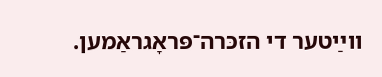ווײַטער די הזכּרה־פּראָגראַמען.